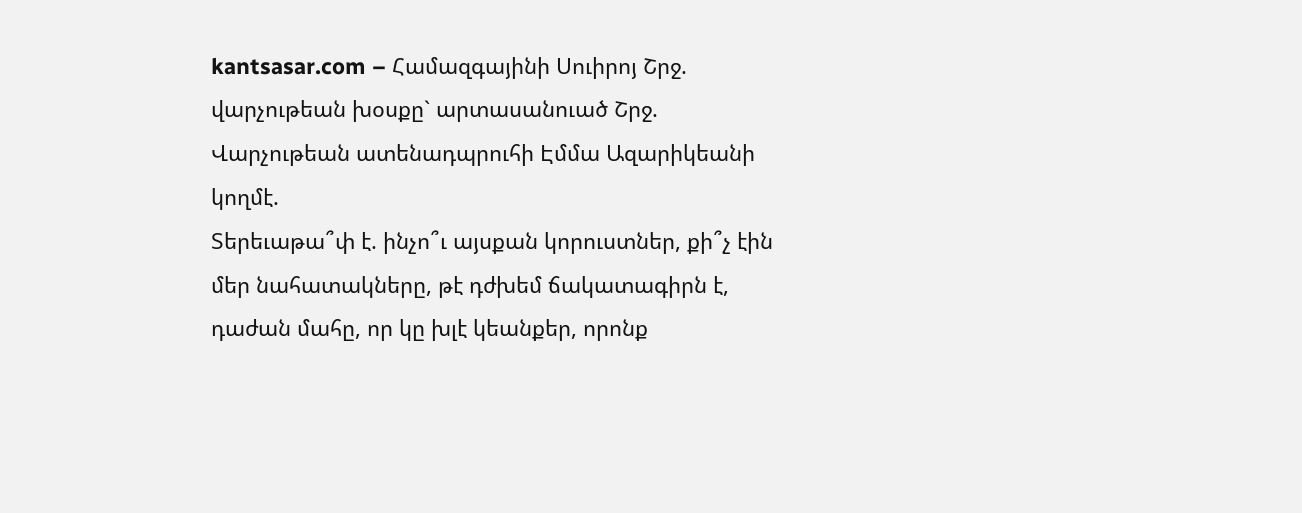kantsasar.com – Համազգայինի Սուիրոյ Շրջ. վարչութեան խօսքը` արտասանուած Շրջ. Վարչութեան ատենադպրուհի Էմմա Ազարիկեանի կողմէ.
Տերեւաթա՞փ է. ինչո՞ւ այսքան կորուստներ, քի՞չ էին մեր նահատակները, թէ դժխեմ ճակատագիրն է, դաժան մահը, որ կը խլէ կեանքեր, որոնք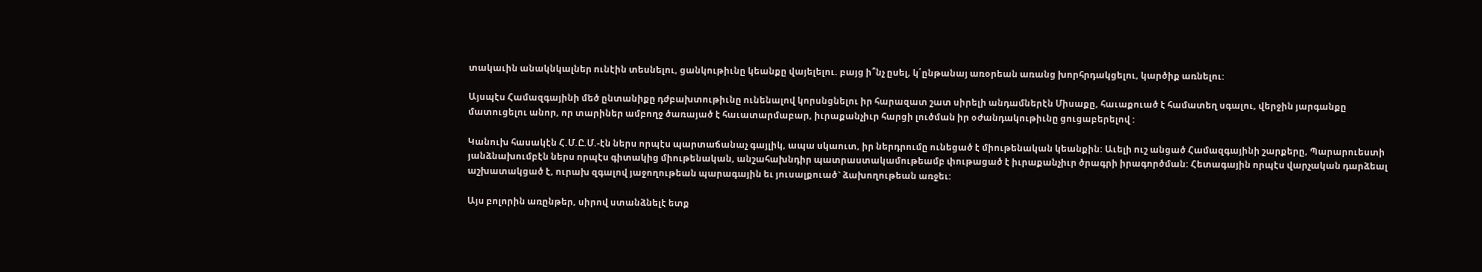տակաւին անակնկալներ ունէին տեսնելու, ցանկութիւնը կեանքը վայելելու. բայց ի՞նչ ըսել, կ՛ընթանայ առօրեան առանց խորհրդակցելու, կարծիք առնելու:

Այսպէս Համազգայինի մեծ ընտանիքը դժբախտութիւնը ունենալով կորսնցնելու իր հարազատ շատ սիրելի անդամներէն Միսաքը, հաւաքուած է համատեղ սգալու, վերջին յարգանքը մատուցելու անոր, որ տարիներ ամբողջ ծառայած է հաւատարմաբար, իւրաքանչիւր հարցի լուծման իր օժանդակութիւնը ցուցաբերելով :

Կանուխ հասակէն Հ.Մ.Ը.Մ.-էն ներս որպէս պարտաճանաչ գայլիկ, ապա սկաուտ, իր ներդրումը ունեցած է միութենական կեանքին: Աւելի ուշ անցած Համազգայինի շարքերը, Պարարուեստի յանձնախումբէն ներս որպէս գիտակից միութենական, անշահախնդիր պատրաստակամութեամբ փութացած է իւրաքանչիւր ծրագրի իրագործման: Հետագային որպէս վարչական դարձեալ աշխատակցած է, ուրախ զգալով յաջողութեան պարագային եւ յուսալքուած` ձախողութեան առջեւ:

Այս բոլորին առընթեր, սիրով ստանձնելէ ետք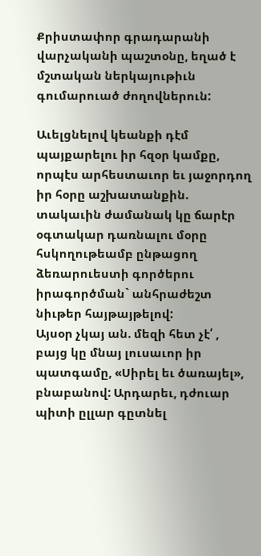Քրիստափոր գրադարանի վարչականի պաշտօնը, եղած է մշտական ներկայութիւն գումարուած ժողովներուն:

Աւելցնելով կեանքի դէմ պայքարելու իր հզօր կամքը, որպէս արհեստաւոր եւ յաջորդող իր հօրը աշխատանքին. տակաւին ժամանակ կը ճարէր օգտակար դառնալու մօրը հսկողութեամբ ընթացող ձեռարուեստի գործերու իրագործման` անհրաժեշտ նիւթեր հայթայթելով:
Այսօր չկայ ան. մեզի հետ չէ՛ , բայց կը մնայ լուսաւոր իր պատգամը, «Սիրել եւ ծառայել», բնաբանով: Արդարեւ, դժուար պիտի ըլլար գըտնել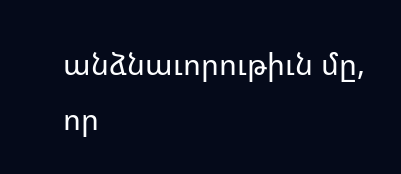անձնաւորութիւն մը, որ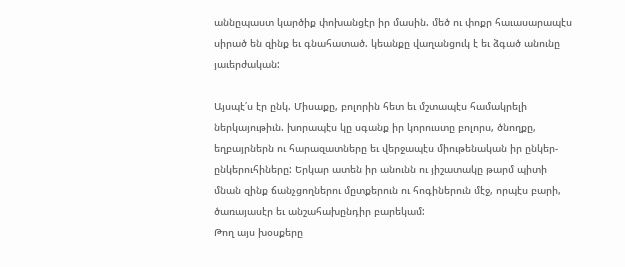աննըպաստ կարծիք փոխանցէր իր մասին. մեծ ու փոքր հաւասարապէս սիրած են զինք եւ գնահատած. կեանքը վաղանցուկ է եւ ձգած անունը յաւերժական:

Այսպէ՛ս էր ընկ. Միսաքը, բոլորին հետ եւ մշտապէս համակրելի ներկայութիւն. խորապէս կը սգանք իր կորուստը բոլորս, ծնողքը, եղբայրներն ու հարազատները եւ վերջապէս միութենական իր ընկեր-ընկերուհիները: Երկար ատեն իր անունն ու յիշատակը թարմ պիտի մնան զինք ճանչցողներու մըտքերուն ու հոգիներուն մէջ, որպէս բարի, ծառայասէր եւ անշահախընդիր բարեկամ:
Թող այս խօսքերը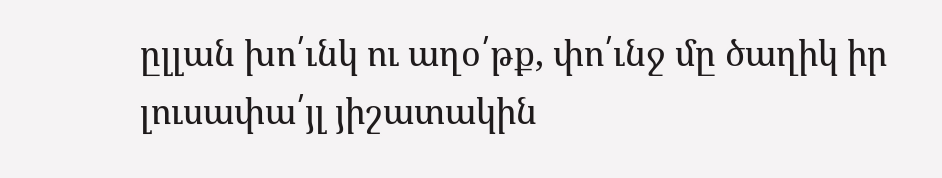ըլլան խո՛ւնկ ու աղօ՛թք, փո՛ւնջ մը ծաղիկ իր լուսափա՛յլ յիշատակին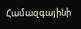Համազգայինի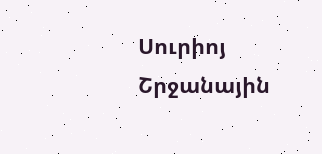Սուրիոյ Շրջանային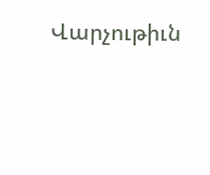Վարչութիւն